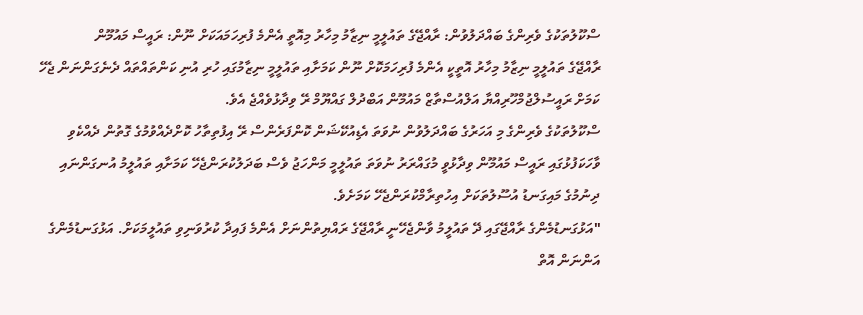ސްކޫލުތަކުގެ ވެރިންގެ ބައްދަލުވުން: ރާއްޖޭގެ ތައުލީމީ ނިޒާމު މިހާރު މިއޮތީ އެންމެ ފުރިހަމައަކަށް ނޫން: ރައީސް މައުމޫން
ރާއްޖޭގެ ތައުލީމީ ނިޒާމު މިހާރު އޮތީކީ އެންމެ ފުރިހަމަކޮށް ނޫން ކަމަށާއި ތައުލީމީ ނިޒާމުގައި ހުރި އުނި ކަންތައްތައް ދެނެގަންނަން ޖެހޭ ކަމަށް ރައީސުލްޖުމްހޫރިއްޔާ އަލްއުސްތާޒް މައުމޫން އަބްދުލް ގައްޔޫމް ރޭ ވިދާޅުވެއްޖެ އެވެ.
ސްކޫލުތަކުގެ ވެރިންގެ މި އަހަރުގެ ބައްދަލުވުން ނުވަތަ އެޑިއުކޭޝަން ކޮންފަރެންސް ރޭ އިފުތިތާހު ކޮށްދެއްވުމުގެ ގޮތުން ދެއްކެވި ވާހަކަފުޅުގައި ރައީސް މައުމޫން ވިދާޅުވީ މުގައްރަރު ނުވަތަ ތައުލީމީ މަންހަޖު ވެސް ބަދަލުކުރަންޖެހޭ ކަމަށާއި ތައުލީމު އުނގަންނައި ދިނުމުގެ މައިގަނޑު އުސޫލުތަކަށް އިހުތިރާމްކުރަންޖެހޭ ކަމަށެވެ.
"އަޅުގަނޑުމެންގެ ރާއްޖޭގައި ދޭ ތައުލީމު ވާންޖެހޭނީ ރާއްޖޭގެ ރައްޔިތުންނަށް އެންމެ ފައިދާ ކުރުވަނިވި ތައުލީމަކަށް. އަޅުގަނޑުމެންގެ އަންނަން އޮތް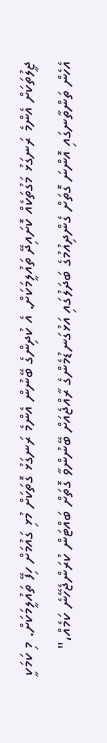ޖީލުތަކަށް އެންމެ ރަނގަޅު މަގުތަކެއް ކޮށައިދޭ ތައުލީމަކަށް. އެ ކުދިންގެ ބޭނުން އެންމެ ރަނގަޅު ގޮތަކަށް މުޅި ގައުމަށް ހިފޭ ތައުލީމަކަށް. މި ކަމަކީ އެހެން ތަންތާނގައި އޮންނަ ގޮތަށް ގެންދިއުމުގެ ބަދަލުގައި އަޅުގަނޑުމެންގެ ރާއްޖެއަށް ބޭނުންވާ ގޮތަށް ބައްޓަން ކުރަންޖެހޭނެ ކަމެއް،"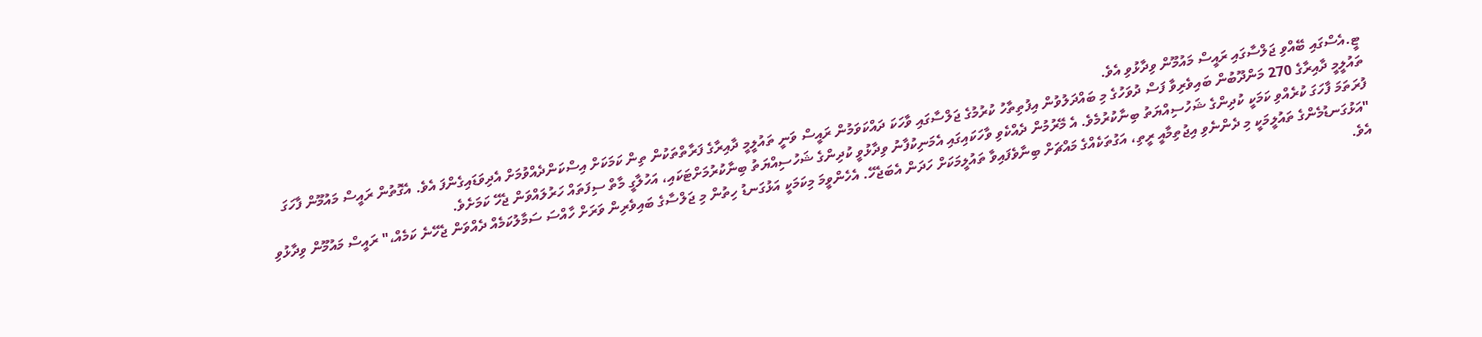ޓީ.އެސްގައި ބޭއްވި ޖަލްސާގައި ރައީސް މައުމޫން ވިދާޅުވި އެވެ.
ތައުލީމީ ދާއިރާގެ 270 މަންދޫބުން ބައިވެރިވާ ފަސް ދުވަހުގެ މި ބައްދަލުވުން އިފުތިތާހު ކުރުމުގެ ޖަލްސާގައި ވާހަކަ ދައްކަވަމުން ރައީސް ވަނީ ތައުލީމީ ދާއިރާގެ ފަރާތްތަކުން ތިން ކަމަކަށް އިސްކަންދެއްވުމަށް އެދިވަޑައިގެންފަ އެވެ. އެގޮތުން ރައީސް މައުމޫން ފާހަގަ ފުރަތަމަ ފާހަގަ ކުރެއްވި ކަމަކީ ކުދިންގެ ޝަހުސިއްޔަތު ބިނާކުރުމެވެ. އެ މޭރުމުން ދެއްކެވި ވާހަކައިގައި އެމަނިކުފާނު ވިދާޅުވީ ކުދިންގެ ޝަހުސިއްޔަތު ބިނާކުރުމަށްޓަކައި، އަހުލާގީ މާތް ސިފަތައް ހަރުލައްވަން ޖެހޭ ކަމަށެވެ.
"އަޅުގަނޑުމެންގެ ތައުލީމަކީ މި ދެންނެވި އިޖުތިމާއީ ރީތި، އަގުތަކެއްގެ މައްޗަށް ބިނާވެފައިވާ ތައުލީމަކަށް ހަދަން އެބަޖެހޭ. އެހެންވީމަ މިކަމަކީ އަޅުގަނޑު ހިތުން މި ޖަލްސާގެ ބައިވެރިން ވަރަށް ހާއްސަ ސަމާލުކަމެއް ދެއްވަން ޖެހޭނެ ކަމެއް،" ރައީސް މައުމޫން ވިދާޅުވި އެވެ.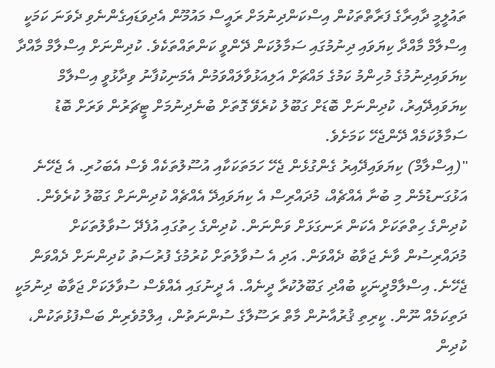ތައުލީމީ ދާއިރާގެ ފަރާތްތަކުން އިސްކަންދިނުމަށް ރައީސް މައުމޫން އެދިވަޑައިގެންނެވި ދެވަނަ ކަމަކީ އިސްލާމް މާއްދާ ކިޔަވައި ދިނުމުގައި ސަމާލުކަން ދޭންވީ ކަންތައްތަކެވެ. ކުދިންނަށް އިސްލާމް މާއްދާ ކިޔަވައިދިނުމުގެ މުހިންމު ކަމުގެ މައްޗަށް އަލިއަޅުވާލައްވަމުން އެމަނިކުފާނު ވިދާޅުވީ އިސްލާމް ކިޔަވައިދޭއިރު، ކުދިންނަށް ބޮޑަށް ގަބޫލު ކުރެވޭ ގޮތަށް ބުނެދިނުމަށް ޓީޗަރުން ވަރަށް ބޮޑު ސަމާލުކަމެއް ދޭންޖެހޭ ކަމަށެވެ.
"(އިސްލާމް) ކިޔަވައިދޭއިރު ގެންގުޅެން ޖެހޭ ހަމަތަކަކާއި އުސޫލުތަކެއް ވެސް އެބަހުރި. އެ ޖެހޭނެ އަޅުގަނޑުމެން މި ބުނާ އެއްޗެއް، މުދައްރިސް އެ ކިޔަވައިދޭ އެއްޗެއް ކުދިންނަށް ގަބޫލު ކުރެވެން. ކުދިންގެ ހިތްތަކަށް އެކަން ރަނގަޅަށް ވަންނަން. ކުދިންގެ ހިތުގައި އުފެދޭ ސުވާލުތަކަށް މުދައްރިސުން ވާނެ ޖަވާބު ދެއްވަން. އަދި އެ ސުވާލުތަށް ކުރުމުގެ ފުރުސަތު ކުދިންނަށް ދެއްވަން ޖެހޭނެ. އިސްލާމްދީނަކީ ބުއްދި ގަބޫލުކުރާ ދީނެއް. އެ ދީނުގައި އެއްވެސް ސުވާލަކަށް ޖަވާބު ދިނުމަކީ ދަތިކަމެއް ނޫން. ކީރިތި ޤުރުއާނުން މާތް ރަސޫލާގެ ސުންނަތުން، އިލްމުވެރިން ބަސްފުޅުތަކުން، ކުދިން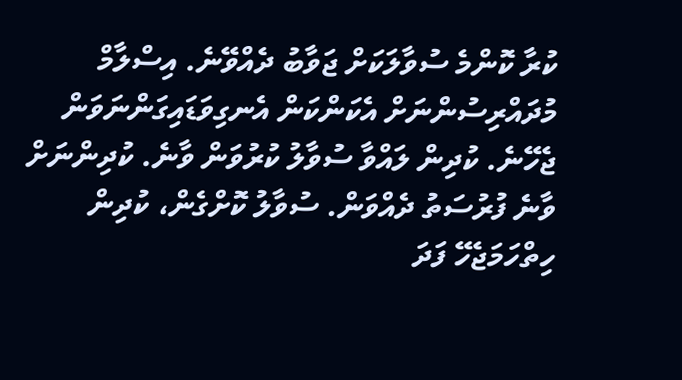ކުރާ ކޮންމެ ސުވާލަކަށް ޖަވާބު ދެއްވޭނެ. އިސްލާމް މުދައްރިސުންނަށް އެކަންކަން އެނގިވަޑައިގަންނަވަން ޖެހޭނެ. ކުދިން ލައްވާ ސުވާލު ކުރުވަން ވާނެ. ކުދިންނަށް ވާނެ ފުރުސަތު ދެއްވަން. ސުވާލު ކޮށްގެން، ކުދިން ހިތްހަމަޖެހޭ ފަދަ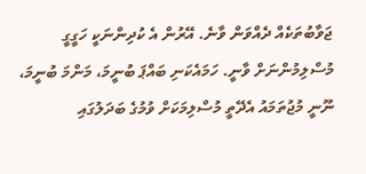ޖަވާބުތަކެއް ދެއްވަން ވާނެ. އޭރުން އެ ކުދިންނަކީ ހަގީގީ މުސްލިމުންނަށް ވާނީ. ހަމައެކަނި ބައްޕަ ބުނީމަ، މަންމަ ބުނީމަ، ނޫނީ މުޖުތަމައު އެދޭތީ މުސްލިމަކަށް ވުމުގެ ބަދަލުގައި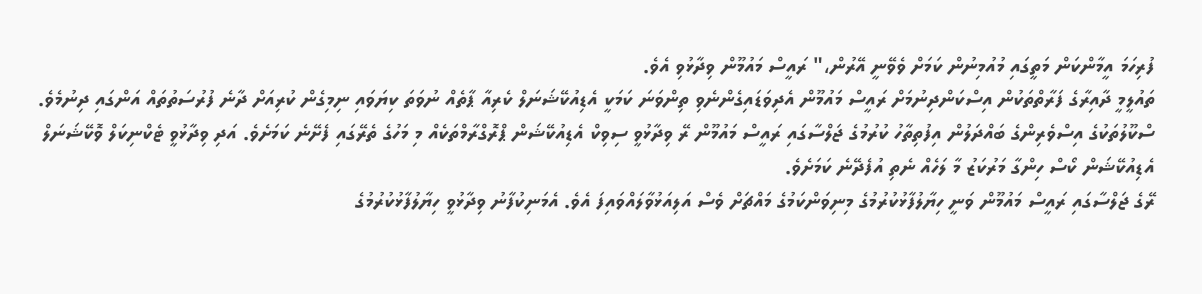ފުރިހަމަ އީމާންކަން މަތީގައި މުއުމިނުން ކަމަށް ވެވޭނީ އޭރުން،" ރައީސް މައުމޫން ވިދާޅުވި އެވެ.
ތައުލީމީ ދާއިރާގެ ފަރާތްތަކުން އިސްކަންދިނުމަށް ރައީސް މައުމޫން އެދިވަޑައިގެންނެވި ތިންވަނަ ކަމަކީ އެޑިއުކޭޝަނަލް ކެރިއާ ޕާތެއް ނުވަތަ ކިޔަވައި ނިމިގެން ކުރިއަށް ދާނެ ފުރުސަތުތައް އަންގައި ދިނުމެވެ.
ސްކޫލުތަކުގެ އިސްވެރިންގެ ބައްދަލުން އިފުތިތާހު ކުރުމުގެ ޖަލްސާގައި ރައީސް މައުމޫން ރޭ ވިދާޅުވީ ސިވިކް އެޑިއުކޭޝަން ޕްރޮގްރާމްތަކެއް މި މަހުގެ ތެރޭގައި ފެށޭނެ ކަމަށެވެ. އަދި ވިދާޅުވީ ޓެކްނިކަލް ވޮކޭޝަނަލް އެޑިއުކޭޝަން ކޯސް ހިންގާ މަރުކަޒު މާ ލަހެއް ނެތި އުފެދޭނެ ކަމަށެވެ.
ރޭގެ ޖަލްސާގައި ރައީސް މައުމޫން ވަނީ ހިޔާލުފާޅުކުރުމުގެ މިނިވަންކަމުގެ މައްޗަށް ވެސް އަލިއަޅުވާލައްވައިފަ އެވެ. އެމަނިކުފާނު ވިދާޅުވީ ހިޔާލުފާޅުކުރުމުގެ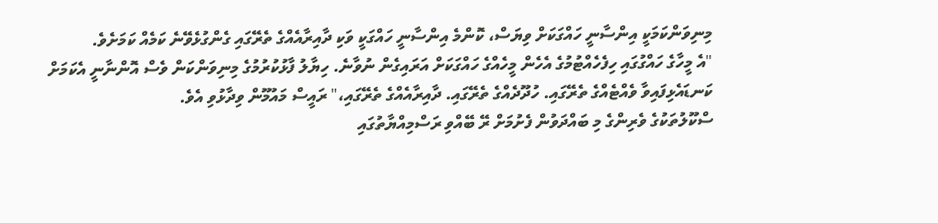މިނިވަންކަމަކީ އިންސާނީ ހައްގަކަށް ވިޔަސް، ކޮންމެ އިންސާނީ ހައްގަކީ ވަކި ދާއިރާއެއްގެ ތެރޭގައި ގެންގުޅެވޭނެ ކަމެއް ކަމަށެވެ.
"އެ މީހާގެ ހައްގުގައި ހިފެހެއްޓުމުގެ އެހެން މީހެއްގެ ހައްގަކަށް އަރައިގެން ނުވާނެ. ހިޔާލު ފާޅުކުރުމުގެ މިނިވަންކަން ވެސް އޮންނާނީ އެކަމަށް ކަނޑައެޅިފައިވާ ވެއްޓެއްގެ ތެރޭގައި. ހުދޫދެއްގެ ތެރޭގައި. ދާއިރާއެއްގެ ތެރޭގައި،" ރައީސް މައުމޫން ވިދާޅުވި އެވެ.
ސްކޫލުތަކުގެ ވެރިންގެ މި ބައްދަވުން ފެށުމަށް ރޭ ބޭއްވި ރަސްމިއްޔާތުގައި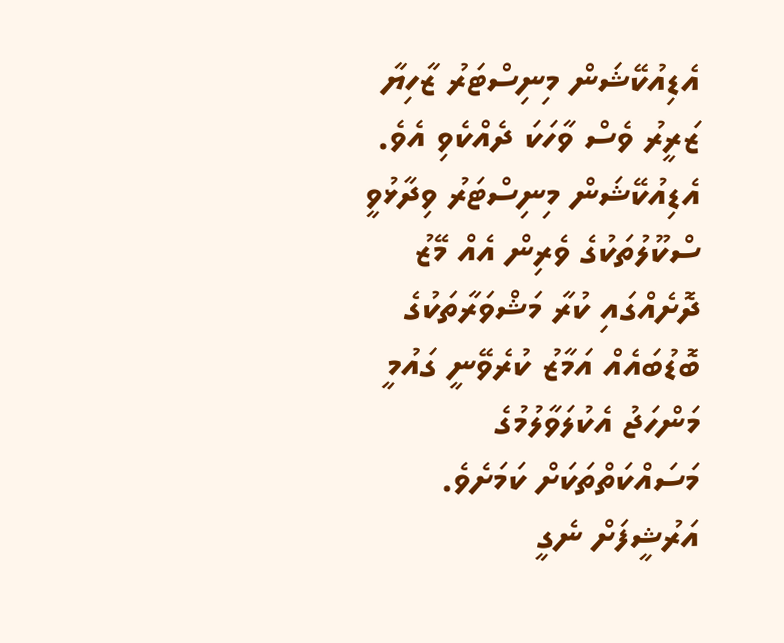އެޑިއުކޭޝަން މިނިސްޓަރު ޒާހިޔާ ޒަރީރު ވެސް ވާހަކަ ދެއްކެވި އެވެ. އެޑިއުކޭޝަން މިނިސްޓަރު ވިދާޅުވީ ސްކޫލުތަކުގެ ވެރިން އެއް މޭޒު ދޮށެއްގައި ކުރާ މަޝްވަރާތަކުގެ ބޮޑުބައެއް އަމާޒު ކުރެވޭނީ ގައުމީ މަންހަޖު އެކުލަވާލުމުގެ މަސައްކަތްތަކަށް ކަމަށެވެ.
އަރުޝީފަށް ނެގީ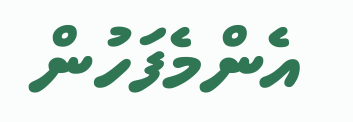އެންމެފަހުން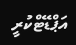އަޕްޑޭޓްކުރީ